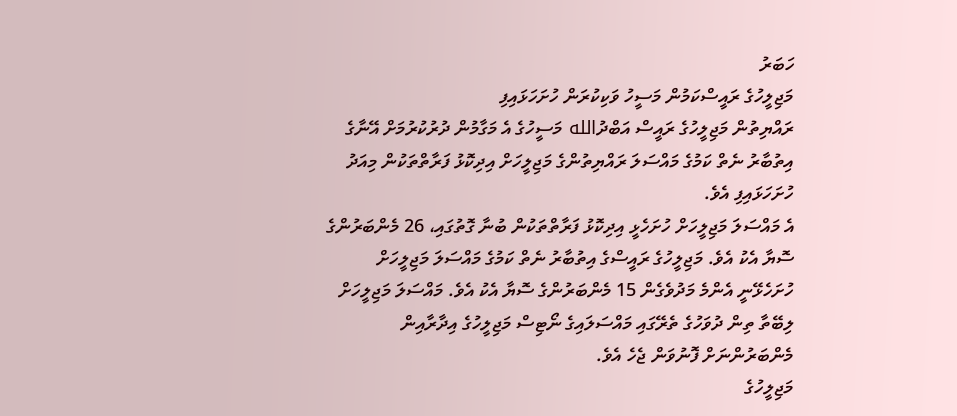ހަބަރު
މަޖިލީހުގެ ރައީސްކަމުން މަސީހު ވަކިކުރަން ހުށަހަޅައިފި
ރައްޔިތުން މަޖިލީހުގެ ރައީސް އަބްދުالله މަސީހުގެ އެ މަގާމުން ދުރުކުރުމަށް އޭނާގެ އިތުބާރު ނެތް ކަމުގެ މައްސަލަ ރައްޔިތުންގެ މަޖިލީހަށް އިދިކޮޅު ފަރާތްތަކުން މިއަދު ހުށަހަޅައިފި އެވެ.
އެ މައްސަލަ މަޖިލީހަށް ހުށަހެޅީ އިދިކޮޅު ފަރާތްތަކުން ބުނާ ގޮތުގައި، 26 މެންބަރުންގެ ސޮޔާ އެކު އެވެ. މަޖިލީހުގެ ރައީސްގެ އިތުބާރު ނެތް ކަމުގެ މައްސަލަ މަޖިލީހަށް ހުށަހެޅޭނީ އެންމެ މަދުވެގެން 15 މެންބަރުންގެ ސޮޔާ އެކު އެވެ. މައްސަލަ މަޖިލީހަށް ލިބޭތާ ތިން ދުވަހުގެ ތެރޭގައި މައްސަލައިގެ ނޯޓިސް މަޖިލީހުގެ އިދާރާއިން މެންބަރުންނަށް ފޮނުވަން ޖެހެ އެވެ.
މަޖިލީހުގެ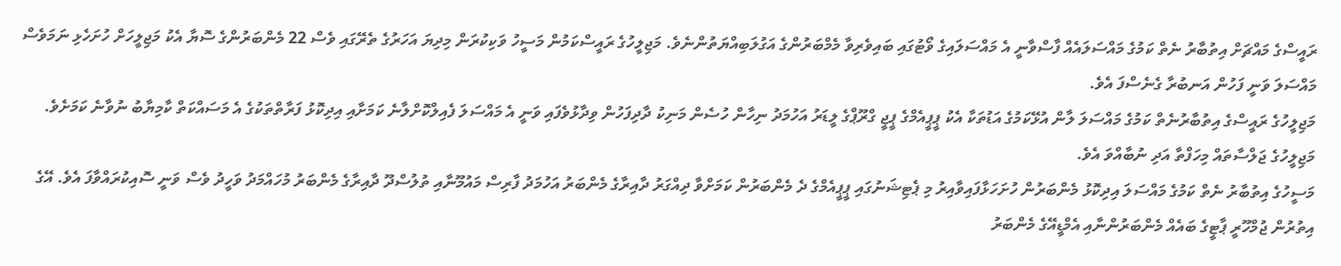ރައީސްގެ މައްޗަށް އިތުބާރު ނެތް ކަމުގެ މައްސަލައެއް ފާސްވާނީ އެ މައްސަލައިގެ ވޯޓުގައި ބައިވެރިވާ މެމްބަރުންގެ އަގުލަބިއްޔަތުންނެވެ. މަޖިލީހުގެ ރައީސްކަމުން މަސީހު ވަކިކުރަން މިދިޔަ އަހަރުގެ ތެރޭގައި ވެސް 22 މެންބަރުންގެ ސޮޔާ އެކު މަޖިލީހަށް ހުށަހެޅި ނަމަވެސް މައްސަލަ ވަނީ ފަހުން އަނބުރާ ގެނެސްފަ އެވެ.
މަޖިލީހުގެ ރައީސްގެ އިތުބާރުނެތް ކަމުގެ މައްސަލަ ލާން އުޅޭކަމުގެ އަޑުތަކާ އެކު ޕީޕީއެމްގެ ޕީޖީ ގްރޫޕްގެ ލީޑަރު އަހުމަދު ނިހާން ހުސެން މަނިކު ދާދިފަހުން ވިދާޅުވެފައި ވަނީ އެ މައްސަލަ ފެއިލްކޮށްލާނެ ކަމަށާއި އިދިކޮޅު ފަރާތްތަކުގެ އެ މަސައްކަތް ކާމިޔާބު ނުވާނެ ކަމަށެވެ. މަޖިލީހުގެ ޖަލްސާތައް މިހަފްތާ އަދި ނުބާއްވަ އެވެ.
މަސީހުގެ އިތުބާރު ނެތް ކަމުގެ މައްސަލަ އިދިކޮޅު މެންބަރުން ހުށަހަޅާފައިވާއިރު މި ޕެޓިޝަނުގައި ޕީޕީއެމްގެ ދެ މެންބަރުން ކަމަށްވާ ދިއްގަރު ދާއިރާގެ މެންބަރު އަހުމަދު ފާރިސް މައުމޫނާއި ތުލުސްދޫ ދާއިރާގެ މެންބަރު މުހައްމަދު ވަހީދު ވެސް ވަނީ ސޮއިކުރައްވާފަ އެވެ. އޭގެ އިތުރުން ޖުމްހޫރީ ޕާޓީގެ ބައެއް މެންބަރުންނާއި އެމްޑީއޭގެ މެންބަރު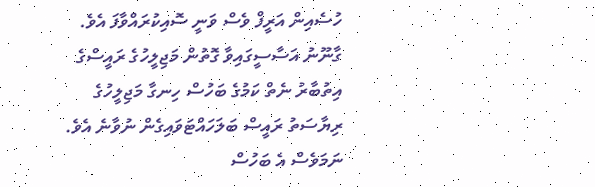ހުސެއިން އަރީފް ވެސް ވަނީ ސޮއިކުރައްވާފަ އެވެ.
ގާނޫނު އަސާސީގައިވާ ގޮތުން މަޖިލީހުގެ ރައީސްގެ އިތުބާރު ނެތް ކަމުގެ ބަހުސް ހިނގާ މަޖިލީހުގެ ރިޔާސަތު ރައީސް ބަލަހައްޓަވައިގެން ނުވާނެ އެވެ. ނަމަވެސް އެ ބަހުސް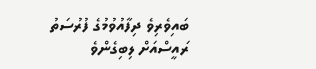ބައިވެރިވެ ދިފާއުވުމުގެ ފުރުސަތު ރައީސްއަށް ލިބިގެންވެ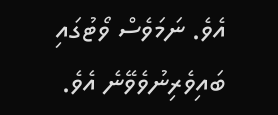އެވެ. ނަމަވެސް ވޯޓުގައި ބައިވެރިނުވެވޭނެ އެވެ.